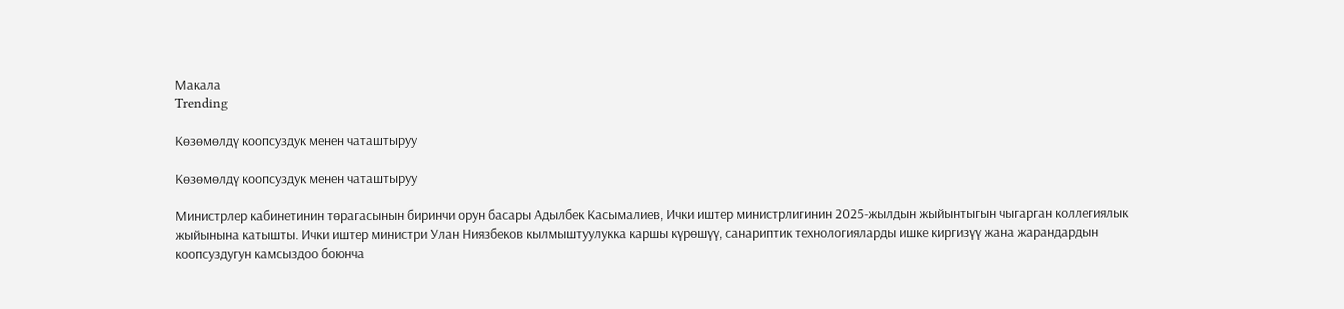Макала
Trending

Көзөмөлдү коопсуздук менен чаташтыруу

Көзөмөлдү коопсуздук менен чаташтыруу

Министрлер кабинетинин төрагасынын биринчи орун басары Адылбек Касымалиев, Ички иштер министрлигинин 2025-жылдын жыйынтыгын чыгарган коллегиялык жыйынына катышты. Ички иштер министри Улан Ниязбеков кылмыштуулукка каршы күрөшүү, санариптик технологияларды ишке киргизүү жана жарандардын коопсуздугун камсыздоо боюнча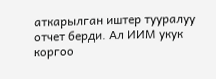аткарылган иштер тууралуу отчет берди. Ал ИИМ укук коргоо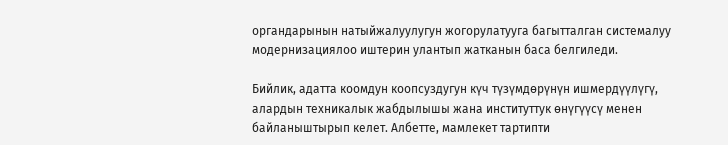органдарынын натыйжалуулугун жогорулатууга багытталган системалуу модернизациялоо иштерин улантып жатканын баса белгиледи.

Бийлик, адатта коомдун коопсуздугун күч түзүмдөрүнүн ишмердүүлүгү, алардын техникалык жабдылышы жана институттук өнүгүүсү менен байланыштырып келет. Албетте, мамлекет тартипти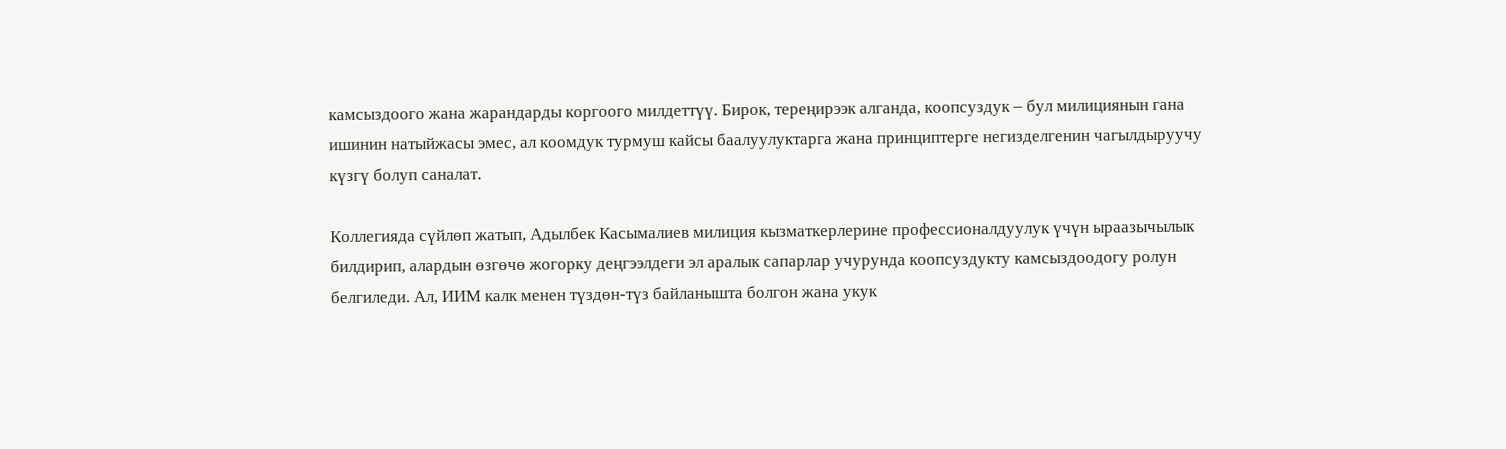камсыздоого жана жарандарды коргоого милдеттүү. Бирок, тереңирээк алганда, коопсуздук – бул милициянын гана ишинин натыйжасы эмес, ал коомдук турмуш кайсы баалуулуктарга жана принциптерге негизделгенин чагылдыруучу күзгү болуп саналат.

Коллегияда сүйлөп жатып, Адылбек Касымалиев милиция кызматкерлерине профессионалдуулук үчүн ыраазычылык билдирип, алардын өзгөчө жогорку деңгээлдеги эл аралык сапарлар учурунда коопсуздукту камсыздоодогу ролун белгиледи. Ал, ИИМ калк менен түздөн-түз байланышта болгон жана укук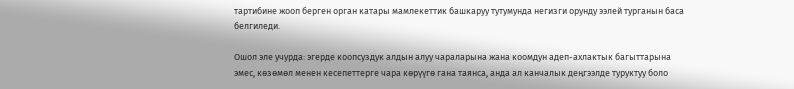тартибине жооп берген орган катары мамлекеттик башкаруу тутумунда негизги орунду ээлей турганын баса белгиледи.

Ошол эле учурда: эгерде коопсуздук алдын алуу чараларына жана коомдун адеп-ахлактык багыттарына эмес, көзөмөл менен кесепеттерге чара көрүүгө гана таянса, анда ал канчалык деңгээлде туруктуу боло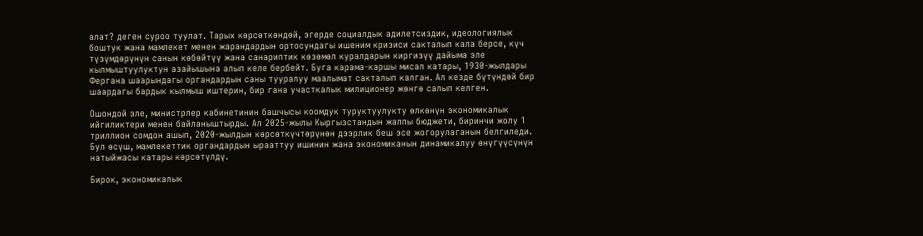алат? деген суроо туулат. Тарых көрсөткөндөй, эгерде социалдык адилетсиздик, идеологиялык боштук жана мамлекет менен жарандардын ортосундагы ишеним кризиси сакталып кала берсе, күч түзүмдөрүнүн санын көбөйтүү жана санариптик көзөмөл куралдарын киргизүү дайыма эле кылмыштуулуктун азайышына алып келе бербейт. Буга карама-каршы мисал катары, 1930-жылдары Фергана шаарындагы органдардын саны тууралуу маалымат сакталып калган. Ал кезде бүтүндөй бир шаардагы бардык кылмыш иштерин, бир гана участкалык милиционер жөнгө салып келген.

Ошондой эле, министрлер кабинетинин башчысы коомдук туруктуулукту өлкөнүн экономикалык ийгиликтери менен байланыштырды. Ал 2025-жылы Кыргызстандын жалпы бюджети, биринчи жолу 1 триллион сомдон ашып, 2020-жылдын көрсөткүчтөрүнөн дээрлик беш эсе жогорулаганын белгиледи. Бул өсүш, мамлекеттик органдардын ырааттуу ишинин жана экономиканын динамикалуу өнүгүүсүнүн натыйжасы катары көрсөтүлдү.

Бирок, экономикалык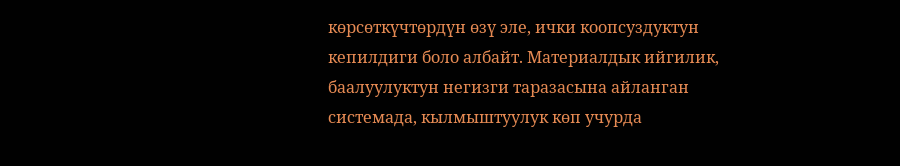көрсөткүчтөрдүн өзү эле, ички коопсуздуктун кепилдиги боло албайт. Материалдык ийгилик, баалуулуктун негизги таразасына айланган системада, кылмыштуулук көп учурда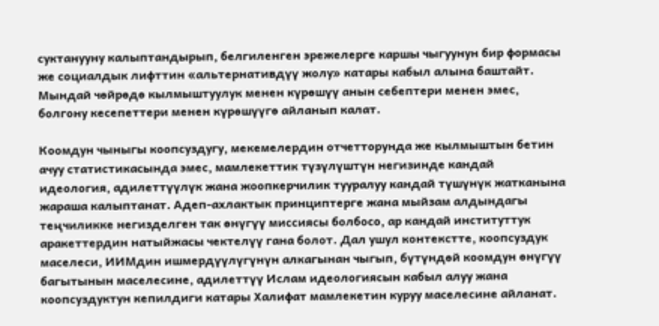суктанууну калыптандырып, белгиленген эрежелерге каршы чыгуунун бир формасы же социалдык лифттин «альтернативдүү жолу» катары кабыл алына баштайт. Мындай чөйрөдө кылмыштуулук менен күрөшүү анын себептери менен эмес, болгону кесепеттери менен күрөшүүгө айланып калат.

Коомдун чыныгы коопсуздугу, мекемелердин отчетторунда же кылмыштын бетин ачуу статистикасында эмес, мамлекеттик түзүлүштүн негизинде кандай идеология, адилеттүүлүк жана жоопкерчилик тууралуу кандай түшүнүк жатканына жараша калыптанат. Адеп-ахлактык принциптерге жана мыйзам алдындагы теңчиликке негизделген так өнүгүү миссиясы болбосо, ар кандай институттук аракеттердин натыйжасы чектелүү гана болот. Дал ушул контекстте, коопсуздук маселеси, ИИМдин ишмердүүлүгүнүн алкагынан чыгып, бүтүндөй коомдун өнүгүү багытынын маселесине, адилеттүү Ислам идеологиясын кабыл алуу жана коопсуздуктун кепилдиги катары Халифат мамлекетин куруу маселесине айланат.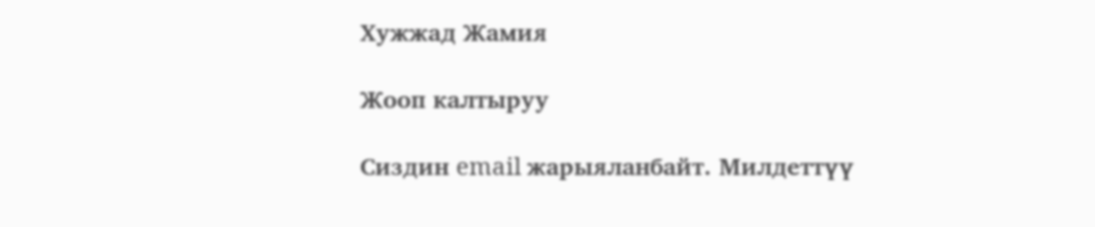Хужжад Жамия

Жооп калтыруу

Сиздин email жарыяланбайт. Милдеттүү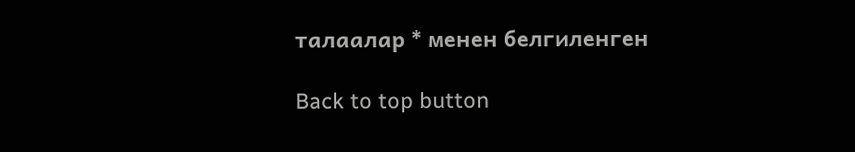талаалар * менен белгиленген

Back to top button